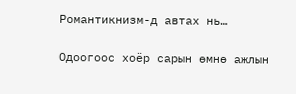Романтикнизм-д автах нь…

Одоогоос хоёр сарын өмнө ажлын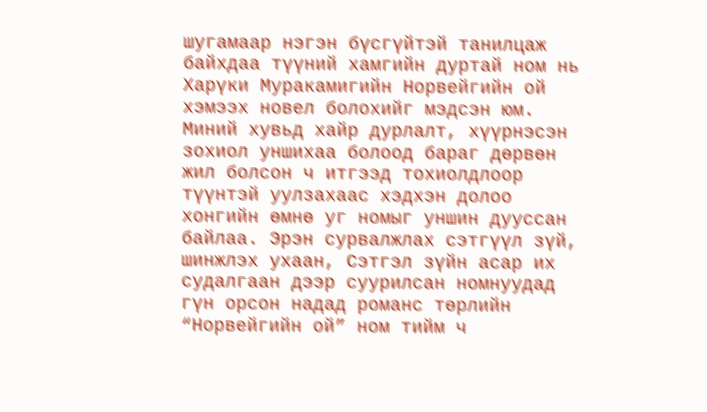шугамаар нэгэн бүсгүйтэй танилцаж байхдаа түүний хамгийн дуртай ном нь Харүки Муракамигийн Норвейгийн ой хэмээх новел болохийг мэдсэн юм. Миний хувьд хайр дурлалт, хүүрнэсэн зохиол уншихаа болоод бараг дөрвөн жил болсон ч итгээд тохиолдлоор түүнтэй уулзахаас хэдхэн долоо хонгийн өмнө уг номыг уншин дууссан байлаа. Эрэн сурвалжлах сэтгүүл зүй, шинжлэх ухаан, Сэтгэл зүйн асар их судалгаан дээр суурилсан номнуудад гүн орсон надад романс төрлийн “Норвейгийн ой” ном тийм ч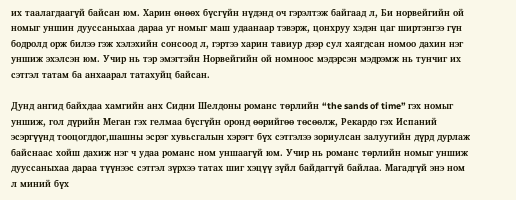их таалагдаагүй байсан юм. Харин өнөөх бүсгүйн нүдэнд оч гэрэлтэж байгаад л, Би норвейгийн ой номыг уншин дууссаныхаа дараа уг номыг маш удаанаар тэвэрж, цонхруу хэдэн цаг ширтэнгээ гүн бодролд орж билээ гэж хэлэхийн сонсоод л, гэртээ харин тавиур дээр сул хаягдсан номоо дахин нэг уншиж эхэлсэн юм. Учир нь тэр эмэгтэйн Норвейгийн ой номноос мэдэрсэн мэдрэмж нь тунчиг их сэтгэл татам ба анхаарал татахуйц байсан.

Дунд ангид байхдаа хамгийн анх Сидни Шелдоны романс төрлийн “the sands of time” гэх номыг уншиж, гол дүрийн Меган гэх гелмаа бүсгүйн оронд өөрийгөө төсөөлж, Рекардо гэх Испаний эсэргүүнд тооцогддог,шашны эсрэг хувьсгалын хэрэгт бүх сэтгэлээ зориулсан залуугийн дүрд дурлаж байснаас хойш дахиж нэг ч удаа романс ном уншаагүй юм. Учир нь романс төрлийн номыг уншиж дууссаныхаа дараа түүнээс сэтгэл зүрхээ татах шиг хэцүү зүйл байдаггүй байлаа. Магадгүй энэ ном л миний бүх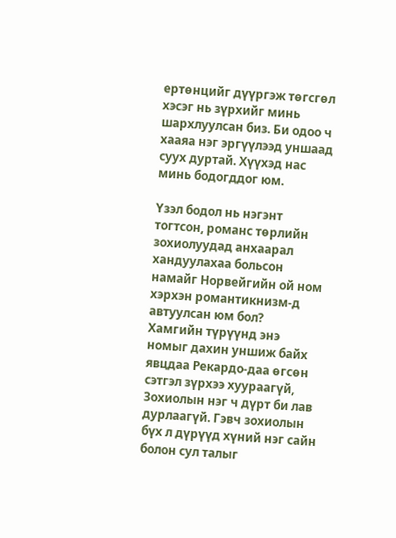ертөнцийг дүүргэж төгсгөл хэсэг нь зүрхийг минь шархлуулсан биз. Би одоо ч хааяа нэг эргүүлээд уншаад суух дуртай. Хүүхэд нас минь бодогддог юм.

Үзэл бодол нь нэгэнт тогтсон, романс төрлийн зохиолуудад анхаарал хандуулахаа больсон намайг Норвейгийн ой ном хэрхэн романтикнизм-д автуулсан юм бол?
Хамгийн түрүүнд энэ номыг дахин уншиж байх явцдаа Рекардо-даа өгсөн сэтгэл зүрхээ хуураагүй, Зохиолын нэг ч дүрт би лав дурлаагүй. Гэвч зохиолын бүх л дүрүүд хүний нэг сайн болон сул талыг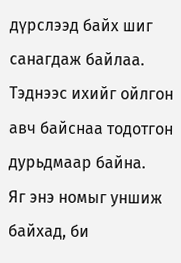дүрслээд байх шиг санагдаж байлаа. Тэднээс ихийг ойлгон авч байcнаа тодотгон дурьдмаар байна.
Яг энэ номыг уншиж байхад, би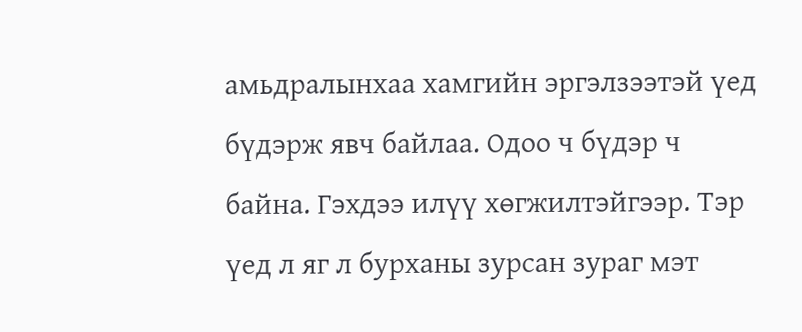амьдралынхаа хамгийн эргэлзээтэй үед бүдэрж явч байлаа. Одоо ч бүдэр ч байна. Гэхдээ илүү хөгжилтэйгээр. Тэр үед л яг л бурханы зурсан зураг мэт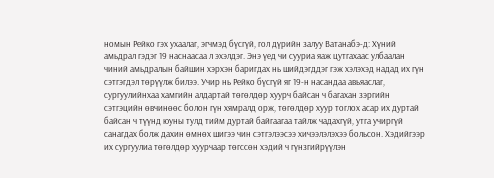номын Рейко гэх ухаалаг, эгчмэд бүсгүй, гол дүрийн залуу Ватанабэ-д: Хүний амьдрал гэдэг 19 наснаасаа л эхэлдэг. Энэ үед чи сууриа яаж цутгахаас улбаалан чиний амьдралын байшин хэрхэн баригдах нь шийдэгддэг гэж хэлэхэд надад их гүн сэтгэгдэл төрүүлж билээ. Учир нь Рейко бүсгүй яг 19-н насандаа авьяаслаг, сургуулийнхаа хамгийн алдартай төгөлдөр хуурч байсан ч багахан зэргийн сэтгэцийн өвчинөөс болон гүн хямралд орж, төгөлдөр хуур тоглох асар их дуртай байсан ч түүнд юуны тулд тийм дуртай байгаагаа тайлж чадахгүй, утга учиргүй санагдах болж дахин өмнөх шигээ чин сэтгэлээсээ хичээлэлэхээ больсон. Хэдийгээр их сургуулиа төгөлдөр хуурчаар төгссөн хэдий ч гүнзгийрүүлэн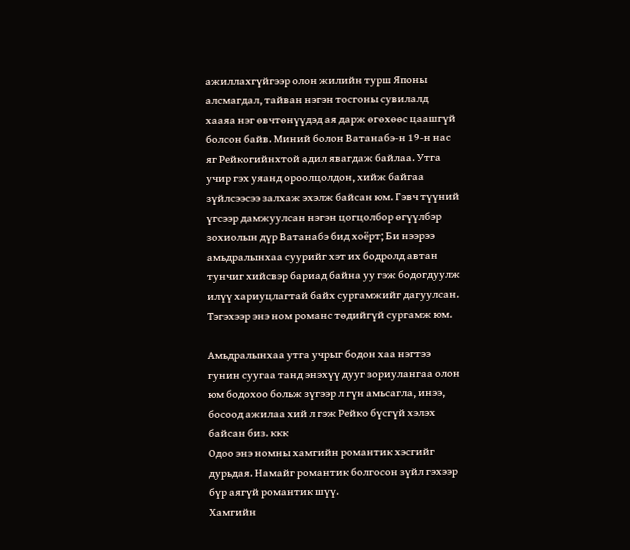ажиллахгүйгээр олон жилийн турш Японы алсмагдал, тайван нэгэн тосгоны сувилалд хааяа нэг өвчтөнүүдэд ая дарж өгөхөөс цаашгүй болсон байв. Миний болон Ватанабэ-н 19-н нас яг Рейкогийнхтой адил явагдаж байлаа. Утга учир гэх уяанд ороолцолдон, хийж байгаа зүйлсээсээ залхаж эхэлж байсан юм. Гэвч түүний үгсээр дамжуулсан нэгэн цогцолбор өгүүлбэр зохиолын дүр Ватанабэ бид хоёрт; Би нээрээ амьдралынхаа суурийг хэт их бодролд автан тунчиг хийсвэр бариад байна уу гэж бодогдуулж илүү хариуцлагтай байх сургамжийг дагуулсан. Тэгэхээр энэ ном романс төдийгүй сургамж юм.

Амьдралынхаа утга учрыг бодон хаа нэгтээ гунин суугаа танд энэхүү дууг зориулангаа олон юм бодохоо больж зүгээр л гүн амьсагла, инээ, босоод ажилаа хий л гэж Рейко бүсгүй хэлэх байсан биз. ккк
Одоо энэ номны хамгийн романтик хэсгийг дурьдая. Намайг романтик болгосон зүйл гэхээр бүр аягүй романтик шүү.
Хамгийн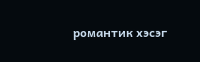романтик хэсэг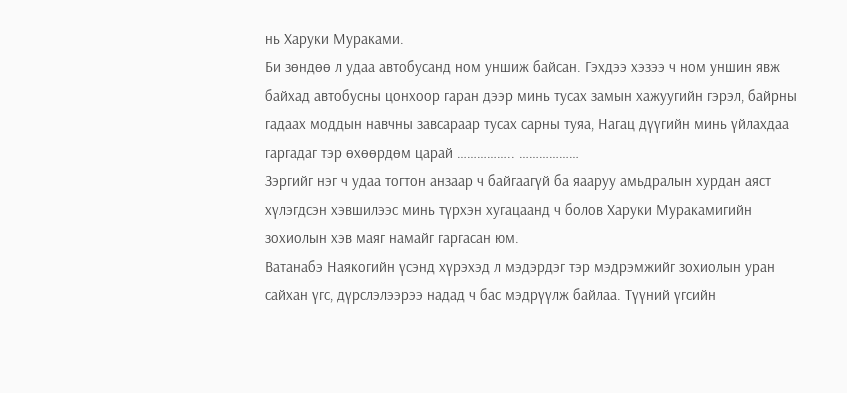нь Харуки Мураками.
Би зөндөө л удаа автобусанд ном уншиж байсан. Гэхдээ хэзээ ч ном уншин явж байхад автобусны цонхоор гаран дээр минь тусах замын хажуугийн гэрэл, байрны гадаах моддын навчны завсараар тусах сарны туяа, Нагац дүүгийн минь үйлахдаа гаргадаг тэр өхөөрдөм царай …………….. ………………
Зэргийг нэг ч удаа тогтон анзаар ч байгаагүй ба яааруу амьдралын хурдан аяст хүлэгдсэн хэвшилээс минь түрхэн хугацаанд ч болов Харуки Муракамигийн зохиолын хэв маяг намайг гаргасан юм.
Ватанабэ Наякогийн үсэнд хүрэхэд л мэдэрдэг тэр мэдрэмжийг зохиолын уран сайхан үгс, дүрслэлээрээ надад ч бас мэдрүүлж байлаа. Түүний үгсийн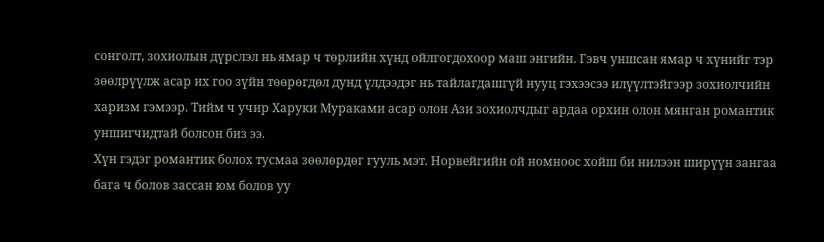сонголт, зохиолын дүрслэл нь ямар ч төрлийн хүнд ойлгогдохоор маш энгийн. Гэвч уншсан ямар ч хүнийг тэр зөөлрүүлж асар их гоо зүйн төөрөгдөл дунд үлдээдэг нь тайлагдашгүй нууц гэхээсээ илүүлтэйгээр зохиолчийн харизм гэмээр. Тийм ч учир Харуки Мураками асар олон Ази зохиолчдыг ардаа орхин олон мянган романтик уншигчидтай болсон биз ээ.
Хүн гэдэг романтик болох тусмаа зөөлөрдөг гууль мэт. Норвейгийн ой номноос хойш би нилээн ширүүн зангаа бага ч болов зассан юм болов уу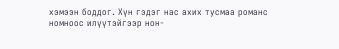хэмээн боддог. Хүн гэдэг нас ахих тусмаа романс номноос илүүтэйгээр нон-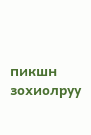пикшн зохиолруу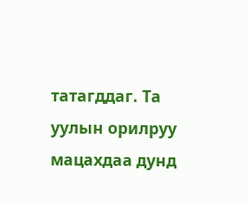татагддаг. Та уулын орилруу мацахдаа дунд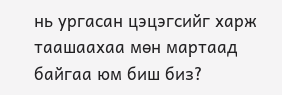нь ургасан цэцэгсийг харж таашаахаа мөн мартаад байгаа юм биш биз?